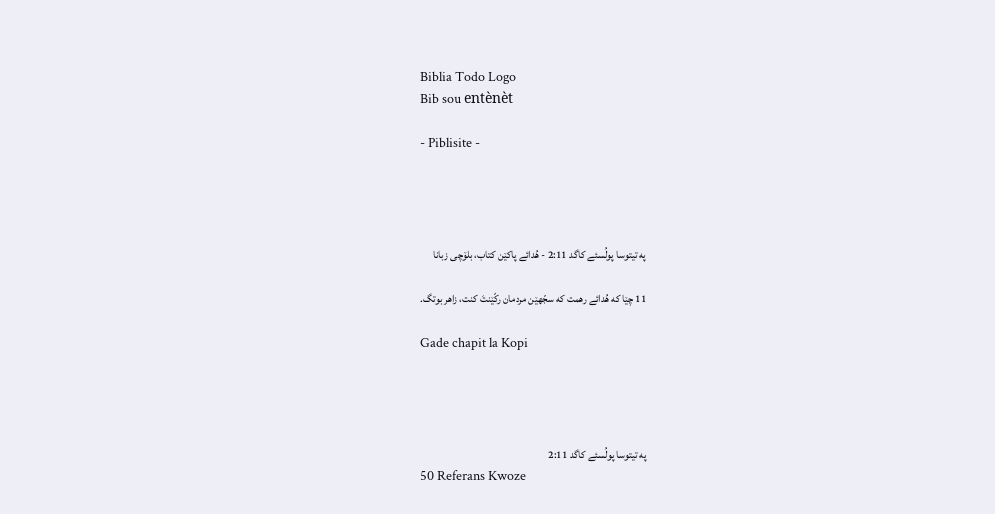Biblia Todo Logo
Bib sou entènèt

- Piblisite -




په تیتوسا پولُسئے کاگد 2:11 - هُدائے پاکێن کتاب، بلۆچی زبانا

11 چێا که هُدائے رهمت که سجّهێن مردمان رکّێنتَ کنت، زاهر بوتگ.

Gade chapit la Kopi




په تیتوسا پولُسئے کاگد 2:11
50 Referans Kwoze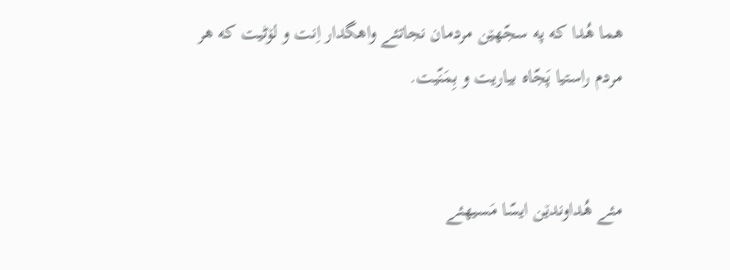هما هُدا که په سجّهێن مردمان نجاتئے واهگدار اِنت و لۆٹیت که هر مردم راستیا پَجّاه بیاریت و بِمَنّیت.


مئے هُداوندێن ایسّا مَسیهئے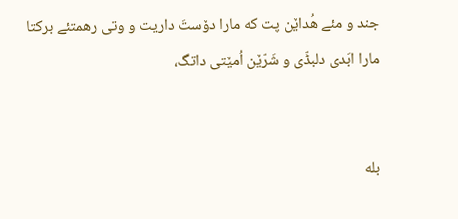جند و مئے هُداێن پت که مارا دۆستَ داریت و وتی رهمتئے برکتا مارا ابَدی دلبڈّی و شَرّێن اُمێتی داتگ،


بله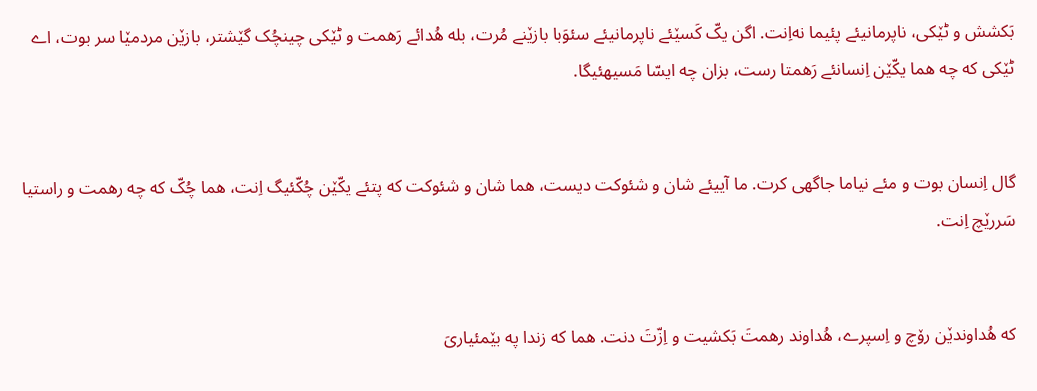بَکشش و ٹێکی، ناپرمانیئے پئیما نه‌اِنت. اگن یکّ کَسێئے ناپرمانیئے سئوَبا بازێنے مُرت، بله هُدائے رَهمت و ٹێکی چینچُک گێشتر، بازێن مردمێا سر بوت، اے ٹێکی که چه هما یکّێن اِنسانئے رَهمتا رست، بزان چه ایسّا مَسیهئیگا.


گال اِنسان بوت و مئے نیاما جاگهی کرت. ما آییئے شان و شئوکت دیست، هما شان و شئوکت که پتئے یکّێن چُکّئیگ اِنت، هما چُکّ که چه رهمت و راستیا سَررێچ اِنت.


که هُداوندێن رۆچ و اِسپرے، هُداوند رهمتَ بَکشیت و اِزّتَ دنت. هما که زندا په بێمئیاریَ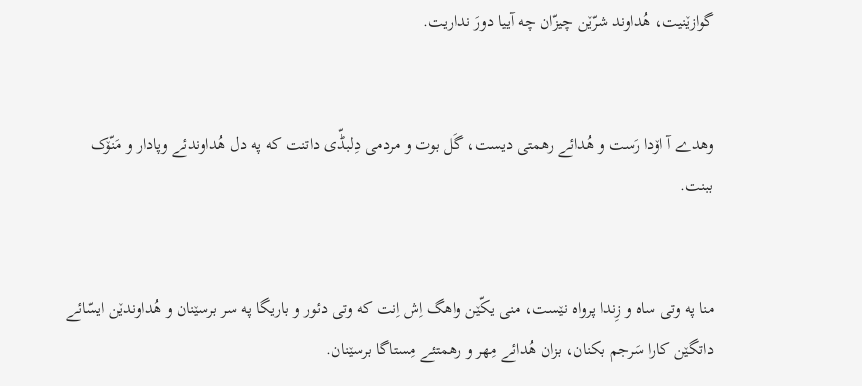گوازێنیت، هُداوند شرّێن چیزّان چه آییا دورَ نداریت.


وهدے آ اۆدا رَست و هُدائے رهمتی دیست، گَل بوت و مردمی دِلبڈّی داتنت که په دل هُداوندئے وپادار و مَنّۆک ببنت.


منا په وتی ساه و زِندا پرواه نێست، منی یکّێن واهگ اِش اِنت که وتی دئور و باریگا په سر برسێنان و هُداوندێن ایسّائے داتگێن کارا سَرجم بکنان، بزان هُدائے مِهر و رهمتئے مِستاگا برسێنان.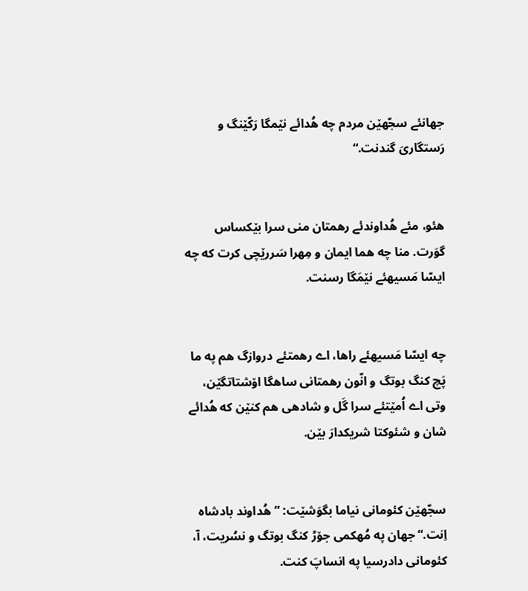جهانئے سجّهێن مردم چه هُدائے نێمگا رَکّێنگ و رَستگاریَ گندنت.“


هئو، مئے هُداوندئے رهمتان منی سرا بێکساس گوَرت. منا چه هما ایمان و مِهرا سَررێچی کرت که چه ایسّا مَسیهئے نێمَگا رسنت.


چه ایسّا مَسیهئے راها، اے رهمتئے دروازگ هم په ما پَچ کنگ بوتگ و انّون رهمتانی ساهگا اۆشتاتگێن، وتی اے اُمێتئے سرا گَل و شادهی هم کنێن که هُدائے شان و شئوکتا شریکدارَ بێن.


سجّهێن کئومانی نیاما بگوَشێت: ”هُداوند بادشاه اِنت.“ جهان په مُهکمی جۆڑ کنگ بوتگ و نسُریت، آ، کئومانی دادرسیا په انساپَ کنت.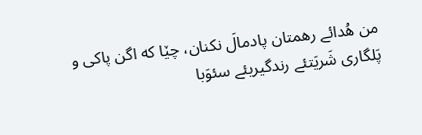من هُدائے رهمتان پادمالَ نکنان، چێا که اگن پاکی و پَلگاری شَریَتئے رندگیریئے سئوَبا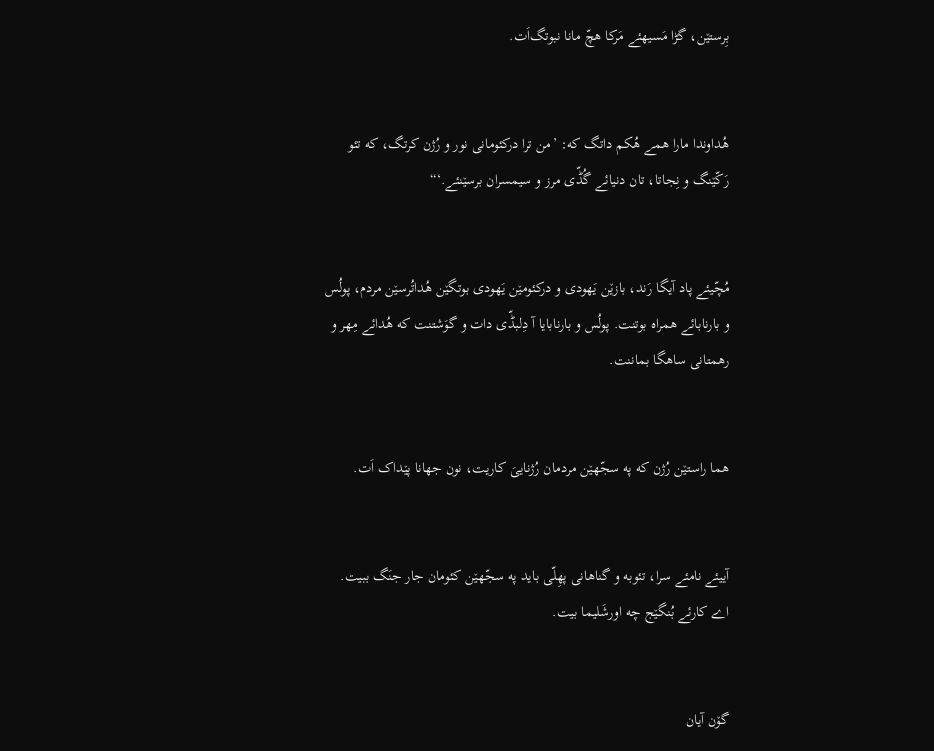بِرستێن، گڑا مَسیهئے مَرکا هچّ مانا نبوتگ‌اَت.


هُداوندا مارا همے هُکم داتگ که: ’من ترا درکئومانی نور و رُژن کرتگ، که تئو رَکّێنگ و نِجاتا، تان دنیائے گُڈّی مرز و سیمسران برسێنئے.‘“


مُچّیئے پاد آیگا رَند، بازێن یَهودی و درکئومێن یَهودی بوتگێن هُداتُرسێن مردم، پولُس و بارنابائے همراه بوتنت. پولُس و بارنابایا آ دِلبڈّی دات و گوَشتنت که هُدائے مِهر و رهمتانی ساهگا بماننت.


هما راستێن رُژن که په سجّهێن مردمان رُژناییَ کاریت، نون جهانا پێداک اَت.


آییئے نامئے سرا، تئوبه و گناهانی پهِلّی باید په سجّهێن کئومان جار جنَگ ببیت. اے کارئے بُنگێج چه اورشَلیما بیت.


گۆن آیان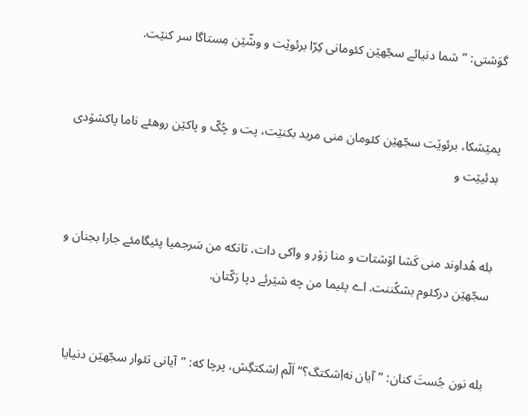گوَشتی: ”شما دنیائے سجّهێن کئومانی کِرّا برئوێت و وشّێن مِستاگا سر کنێت.


پمێشکا، برئوێت سجّهێن کئومان منی مرید بکنێت، پت و چُکّ و پاکێن روهئے ناما پاکشۆدی بدئیێت و


بله هُداوند منی کَشا اۆشتات و منا زۆر و واکی دات، تانکه من سَرجمیا پئیگامئے جارا بجنان و سجّهێن درکئوم بشکُننت. اے پئیما من چه شێرئے دپا رَکّتان.


بله نون جُستَ کنان: ”آیان نه‌اِشکتگ؟“ اَلّم اِشکتگِش، پرچا که: ”آیانی تئوار سجّهێن دنیایا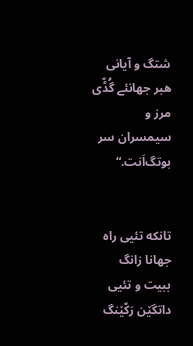شتگ و آیانی هبر جهانئے گُڈّی مرز و سیمسران سر بوتگ‌اَنت.“


تانکه تئیی راه جهانا زانگ ببیت و تئیی داتگێن رَکّێنگ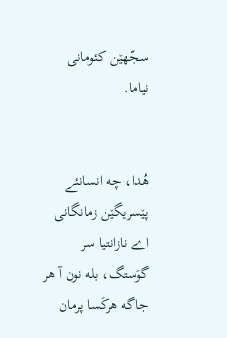سجّهێن کئومانی نیاما.


هُدا، چه انسانئے پێسریگێن زمانگانی اے نازانتیا سر گوَستگ، بله نون آ هر جاگه هرکَسا پرمان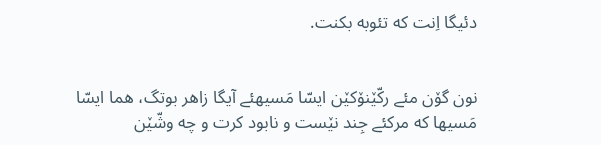دئیگا اِنت که تئوبه بکنت.


نون گۆن مئے رکّێنۆکێن ایسّا مَسیهئے آیگا زاهر بوتگ، هما ایسّا مَسیها که مرکئے جِند نێست و نابود کرت و چه وشّێن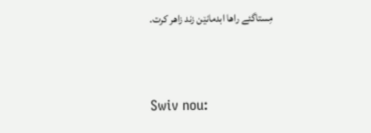مِستاگئے راها ابدمانێن زند زاهر کرت.


Swiv nou: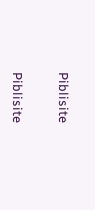Piblisite


Piblisite